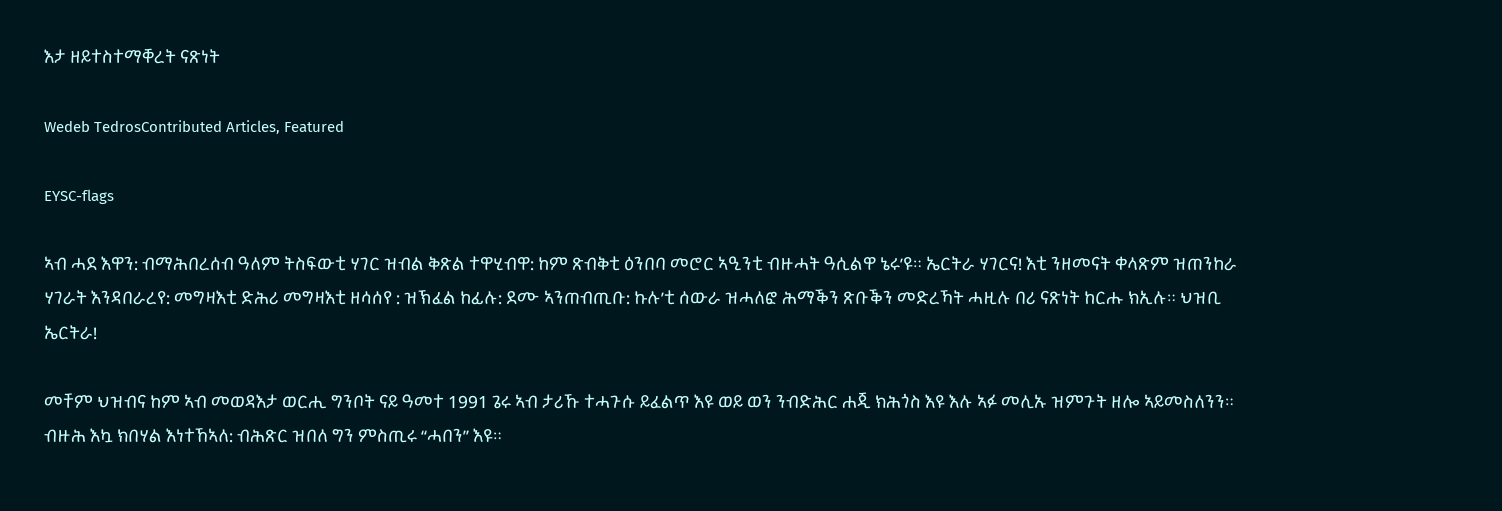እታ ዘይተስተማቐረት ናጽነት

Wedeb TedrosContributed Articles, Featured

EYSC-flags

ኣብ ሓደ እዋን: ብማሕበረሰብ ዓለም ትስፍውቲ ሃገር ዝብል ቅጽል ተዋሂብዋ: ከም ጽብቅቲ ዕንበባ መሮር ኣዒንቲ ብዙሓት ዓሲልዋ ኔሩ’ዩ። ኤርትራ ሃገርና! እቲ ንዘመናት ቀላጽም ዝጠንከራ ሃገራት እንዳበራረየ: መግዛእቲ ድሕሪ መግዛእቲ ዘሳሰየ : ዝኽፈል ከፊሉ: ደሙ ኣንጠብጢቡ: ኩሉ’ቲ ሰውራ ዝሓለፎ ሕማቕን ጽቡቕን መድረኻት ሓዚሉ በሪ ናጽነት ከርሑ ክኢሉ። ህዝቢ ኤርትራ!

መቸም ህዝብና ከም ኣብ መወዳእታ ወርሒ ግንቦት ናይ ዓመተ 1991 ጌሩ ኣብ ታሪኹ ተሓጉሱ ይፈልጥ እዩ ወይ ወን ንብድሕር ሐጂ ክሕጎስ እዩ እሉ ኣፉ መሊኡ ዝምጉት ዘሎ ኣይመስለንን። ብዙሕ እኳ ክበሃል እነተኸኣለ: ብሕጽር ዝበለ ግን ምስጢሩ “ሓበን” እዩ።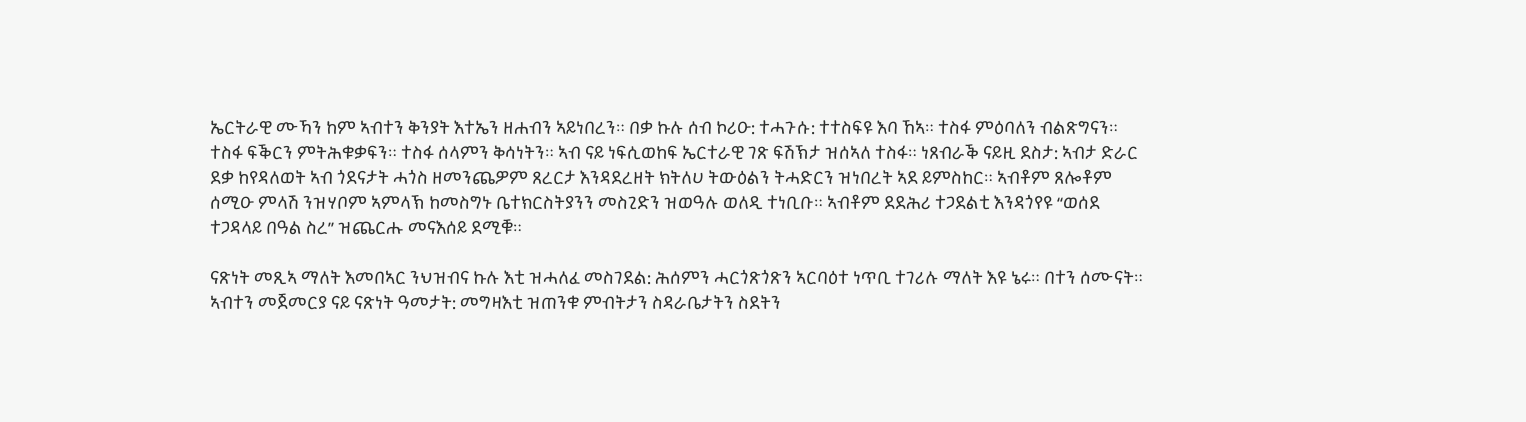ኤርትራዊ ሙኻን ከም ኣብተን ቅንያት እተኤን ዘሐብን ኣይነበረን። በቃ ኩሉ ሰብ ኮሪዑ: ተሓጉሱ: ተተስፍዩ እባ ኸኣ። ተስፋ ምዕባለን ብልጽግናን። ተስፋ ፍቕርን ምትሕቁቃፍን። ተስፋ ሰላምን ቅሳነትን። ኣብ ናይ ነፍሲወከፍ ኤርተራዊ ገጽ ፍሽኽታ ዝሰኣለ ተስፋ። ነጸብራቕ ናይዚ ደስታ: ኣብታ ድራር ደቃ ከየዳለወት ኣብ ጎደናታት ሓጎስ ዘመንጨዎም ጸረርታ እንዳደረዘት ክትለሀ ትውዕልን ትሓድርን ዝነበረት ኣደ ይምስከር። ኣብቶም ጸሎቶም ሰሚዑ ምላሽ ንዝሃቦም ኣምላኽ ከመስግኑ ቤተክርስትያንን መስጊድን ዝወዓሉ ወለዲ ተነቢቡ። ኣብቶም ደደሕሪ ተጋደልቲ እንዳጎየዩ “ወሰደ ተጋዳላይ በዓል ስረ” ዝጨርሑ መናእሰይ ደሚቑ።

ናጽነት መጺኣ ማለት እመበኣር ንህዝብና ኩሉ እቲ ዝሓለፈ መስገደል: ሕሰምን ሓርጎጽጎጽን ኣርባዕተ ነጥቢ ተገሪሉ ማለት እዩ ኔሩ። በተን ሰሙናት። ኣብተን መጀመርያ ናይ ናጽነት ዓመታት: መግዛእቲ ዝጠንቁ ምብትታን ስዳራቤታትን ስደትን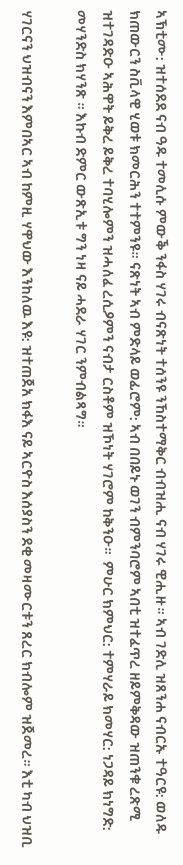ኣኽቲሙ: ዝተሰደደ ናብ ዓዱ ተመሊሱ ምውቕ ንፋስ ሃገሩ ብናጽነት ተሰንዩ ንኸስተማቅር ብብዝሒ ናብ ሃገሩ ዊሒዙ። ኣብ ገድሊ ዝጸንሐ ናብርኡ ተዓርዩ: ወለዱ ክጠውርን ስቪላዊ ሂወቱ ክመርሕን ተተምንዩ። ናጽነት ኣብ ምድላይ ወፊሮም: ኣብ በበይኑ ወገን ብምንባሮም ኣበቲ ዝተፈጥረ ዘይምቅዳው ዝጠንቁ ረጽሚ ዝተገዳድዑ ኣሕዋት ይቅረ ይቅረ ተባሂሎምን ዝሓለፈ ረሲዖምን ናብታ ርስቶም ዝኾነት ሃገሮም ከቅንዑ።  ምሁር ክምህር: ተምሃራይ ክመሃር: ነጋዳይ ክነግድ: መሃንድስ ክሃንጽ ። እኩብ ድምር ውጽኢቱ ግን ነዛ ናይ ሓደራ ሃገር ንምብልጻግ።

ሃገርናን ህዝብናን እምበኣር ኣብ ከምዚ ሃዋህው እንከለዉ እዩ: ዝተጠጀአ ክፋእ ናይ ኣርዮስ እሰያስን ደቂ መዛሙርቱን ጸረር ክብሎም ዝጀመረ። እቲ ካብ ህዝቢ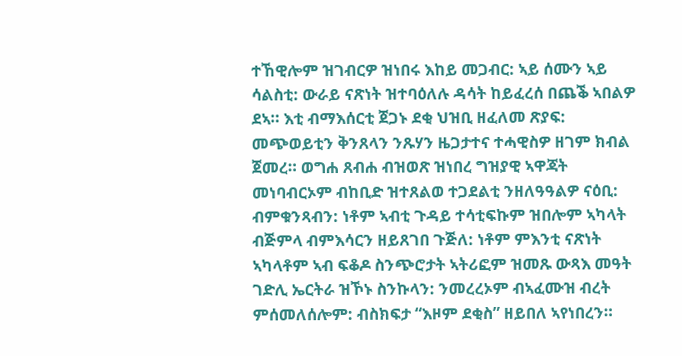ተኸዊሎም ዝገብርዎ ዝነበሩ እከይ መጋብር: ኣይ ሰሙን ኣይ ሳልስቲ: ውራይ ናጽነት ዝተባዕለሉ ዳሳት ከይፈረሰ በጨቕ ኣበልዎ ደኣ። እቲ ብማእሰርቲ ጀጋኑ ደቂ ህዝቢ ዘፈለመ ጽያፍ: መጭወይቲን ቅንጸላን ንጹሃን ዜጋታተና ተሓዊስዎ ዘገም ክብል ጀመረ። ወግሐ ጸብሐ ብዝወጽ ዝነበረ ግዝያዊ ኣዋጃት መነባብርኦም ብከቢድ ዝተጸልወ ተጋደልቲ ንዘለዓዓልዎ ናዕቢ: ብምቁንጻብን: ነቶም ኣብቲ ጉዳይ ተሳቲፍኩም ዝበሎም ኣካላት ብጅምላ ብምእሳርን ዘይጸገበ ጉጅለ: ነቶም ምእንቲ ናጽነት ኣካላቶም ኣብ ፍቆዶ ስንጭሮታት ኣትሪፎም ዝመጹ ውጻእ መዓት ገድሊ ኤርትራ ዝኾኑ ስንኩላን: ንመረረኦም ብኣፈሙዝ ብረት ምሰመለሰሎም: ብስክፍታ “እዞም ደቂስ” ዘይበለ ኣየነበረን።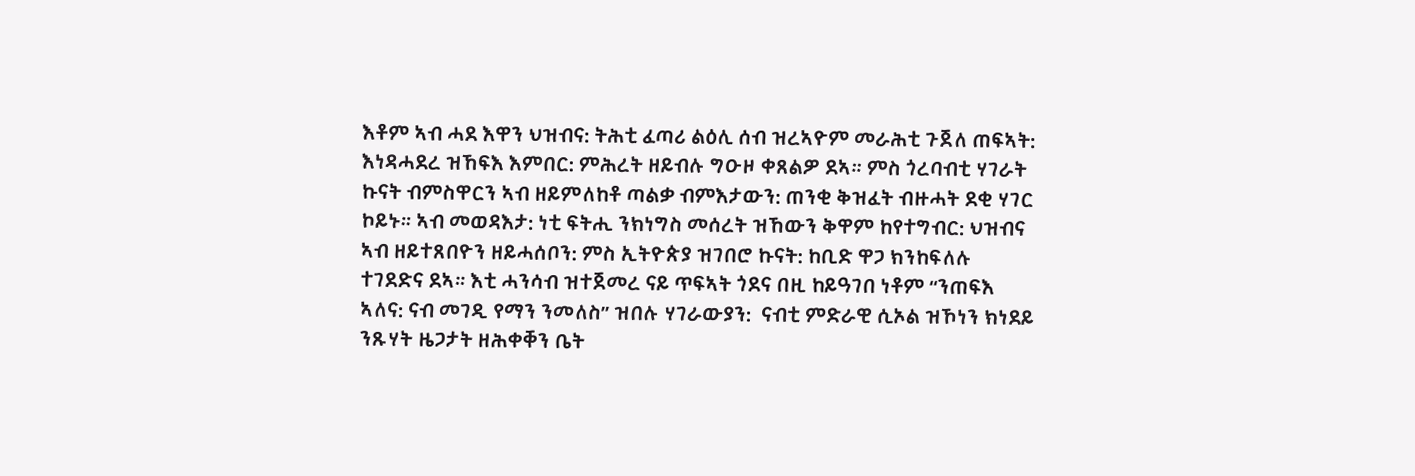እቶም ኣብ ሓደ እዋን ህዝብና: ትሕቲ ፈጣሪ ልዕሊ ሰብ ዝረኣዮም መራሕቲ ጉጀለ ጠፍኣት: እነዳሓደረ ዝኸፍእ እምበር: ምሕረት ዘይብሉ ግዑዞ ቀጸልዎ ደኣ። ምስ ጎረባብቲ ሃገራት ኩናት ብምስዋርን ኣብ ዘይምለከቶ ጣልቃ ብምእታውን: ጠንቂ ቅዝፈት ብዙሓት ደቂ ሃገር ኮይኑ። ኣብ መወዳእታ: ነቲ ፍትሒ ንክነግስ መሰረት ዝኸውን ቅዋም ከየተግብር: ህዝብና ኣብ ዘይተጸበዮን ዘይሓሰቦን: ምስ ኢትዮጵያ ዝገበሮ ኩናት: ከቢድ ዋጋ ክንከፍለሉ ተገደድና ደኣ። እቲ ሓንሳብ ዝተጀመረ ናይ ጥፍኣት ጎደና በዚ ከይዓገበ ነቶም “ንጠፍእ ኣለና: ናብ መገዲ የማን ንመለስ” ዝበሉ ሃገራውያን:  ናብቲ ምድራዊ ሲኦል ዝኾነን ክነደይ ንጹሃት ዜጋታት ዘሕቀቐን ቤት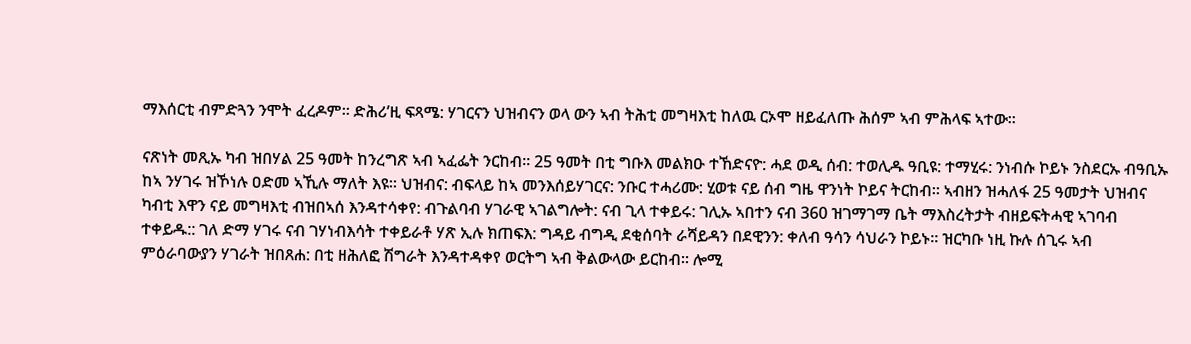ማእሰርቲ ብምድጓን ንሞት ፈረዶም። ድሕሪ’ዚ ፍጻሜ: ሃገርናን ህዝብናን ወላ ውን ኣብ ትሕቲ መግዛእቲ ከለዉ ርኦሞ ዘይፈለጡ ሕሰም ኣብ ምሕላፍ ኣተው።

ናጽነት መጺኡ ካብ ዝበሃል 25 ዓመት ከንረግጽ ኣብ ኣፈፌት ንርከብ። 25 ዓመት በቲ ግቡእ መልክዑ ተኸድናዮ: ሓደ ወዲ ሰብ: ተወሊዱ ዓቢዩ: ተማሂሩ: ንነብሱ ኮይኑ ንስደርኡ ብዓቢኡ ከኣ ንሃገሩ ዝኾነሉ ዐድመ ኣኺሉ ማለት እዩ። ህዝብና: ብፍላይ ከኣ መንእሰይሃገርና: ንቡር ተሓሪሙ: ሂወቱ ናይ ሰብ ግዜ ዋንነት ኮይና ትርከብ። ኣብዘን ዝሓለፋ 25 ዓመታት ህዝብና ካብቲ እዋን ናይ መግዛእቲ ብዝበኣሰ እንዳተሳቀየ: ብጉልባብ ሃገራዊ ኣገልግሎት: ናብ ጊላ ተቀይሩ: ገሊኡ ኣበተን ናብ 360 ዝገማገማ ቤት ማእስረትታት ብዘይፍትሓዊ ኣገባብ ተቀይዱ:: ገለ ድማ ሃገሩ ናብ ገሃነብእሳት ተቀይራቶ ሃጽ ኢሉ ክጠፍእ: ግዳይ ብግዲ ደቂሰባት ራሻይዳን በደዊንን: ቀለብ ዓሳን ሳህራን ኮይኑ። ዝርካቡ ነዚ ኩሉ ሰጊሩ ኣብ ምዕራባውያን ሃገራት ዝበጸሐ: በቲ ዘሕለፎ ሽግራት እንዳተዳቀየ ወርትግ ኣብ ቅልውላው ይርከብ። ሎሚ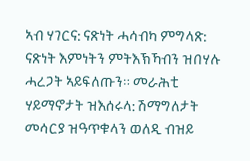ኣብ ሃገርና: ናጽነት ሓሳብካ ምግላጽ: ናጽነት እምነትን ምትእኽኻብን ዝበሃሉ ሓረጋት ኣይፍለጡን። መራሕቲ ሃይማኖታት ዝእሰሩላ: ሽማግለታት መሳርያ ዝዓጥቁላን ወለዲ ብዝይ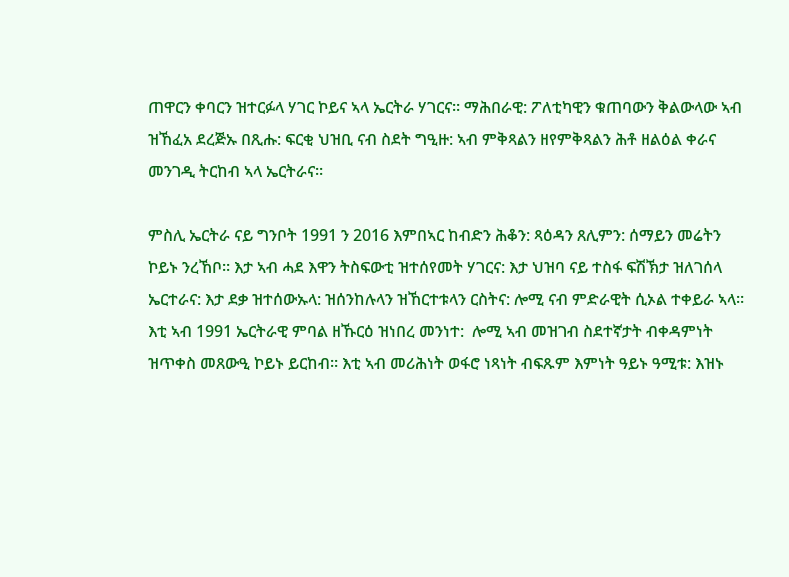ጠዋርን ቀባርን ዝተርፉላ ሃገር ኮይና ኣላ ኤርትራ ሃገርና። ማሕበራዊ: ፖለቲካዊን ቁጠባውን ቅልውላው ኣብ ዝኸፈአ ደረጅኡ በጺሑ: ፍርቂ ህዝቢ ናብ ስደት ግዒዙ: ኣብ ምቅጻልን ዘየምቅጻልን ሕቶ ዘልዕል ቀራና መንገዲ ትርከብ ኣላ ኤርትራና።

ምስሊ ኤርትራ ናይ ግንቦት 1991 ን 2016 እምበኣር ከብድን ሕቆን: ጻዕዳን ጸሊምን: ሰማይን መሬትን ኮይኑ ንረኸቦ። እታ ኣብ ሓደ እዋን ትስፍውቲ ዝተሰየመት ሃገርና: እታ ህዝባ ናይ ተስፋ ፍሽኽታ ዝለገሰላ ኤርተራና: እታ ደቃ ዝተሰውኡላ: ዝሰንከሉላን ዝኸርተቱላን ርስትና: ሎሚ ናብ ምድራዊት ሲኦል ተቀይራ ኣላ። እቲ ኣብ 1991 ኤርትራዊ ምባል ዘኹርዕ ዝነበረ መንነተ:  ሎሚ ኣብ መዝገብ ስደተኛታት ብቀዳምነት ዝጥቀስ መጸውዒ ኮይኑ ይርከብ። እቲ ኣብ መሪሕነት ወፋሮ ነጻነት ብፍጹም እምነት ዓይኑ ዓሚቱ: እዝኑ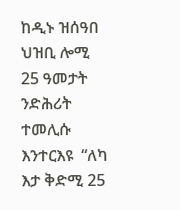ከዲኑ ዝሰዓበ ህዝቢ ሎሚ 25 ዓመታት ንድሕሪት ተመሊሱ እንተርእዩ  “ለካ እታ ቅድሚ 25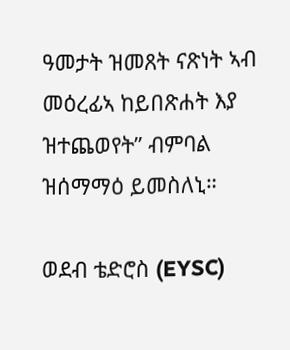ዓመታት ዝመጸት ናጽነት ኣብ መዕረፊኣ ከይበጽሐት እያ ዝተጨወየት” ብምባል ዝሰማማዕ ይመስለኒ።

ወደብ ቴድሮስ (EYSC)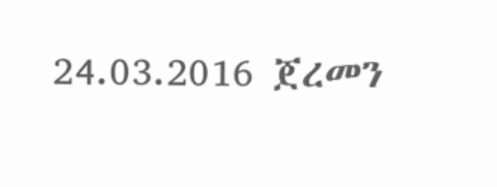24.03.2016 ጀረመን